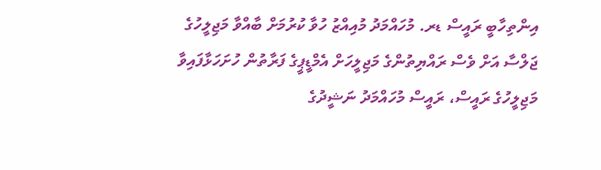އިންތިހާބީ ރައީސް ޑރ. މުހައްމަދު މުއިއްޒު ހުވާ ކުރުމަށް ބާއްވާ މަޖިލީހުގެ ޖަލްސާ އަށް ވެސް ރައްޔިތުންގެ މަޖިލީހަށް އެމްޑީޕީގެ ފަރާތުން ހުށަހަޅާފައިވާ މަޖިލީހުގެ ރައީސް، ރައީސް މުހައްމަދު ނަޝީދުގެ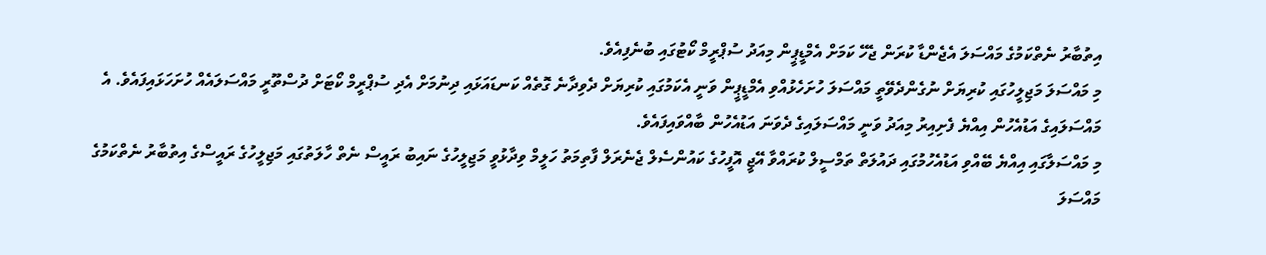އިތުބާރު ނެތްކަމުގެ މައްސަލަ އެޖެންޑާ ކުރަން ޖެހޭ ކަމަށް އެމްޑީޕީން މިއަދު ސުޕްރީމް ކޯޓުގައި ބުނެފިއެވެ.
މި މައްސަލަ މަޖިލީހުގައި ކުރިޔަށް ނުގެންދެވޭތީ މައްސަލަ ހުށަހެޅުއްވި އެމްޑީޕީން ވަނީ އެކަމުގައި ކުރިޔަށް ދެވިދާނެ ގޮތެއް ކަނޑައަޅައި ދިނުމަށް އެދި ސުޕްރީމް ކޯޓަށް ދުސްތޫރީ މައްސަލައެއް ހުށަހަޅައިފައެވެ. އެ މައްސަލައިގެ އަޑުއެހުން އިއްޔެ ފެށިއިރު މިއަދު ވަނީ މައްސަލައިގެ ދެވަނަ އަޑުއެހުން ބާއްވައިފައެވެ.
މި މައްސަލާގައި އިއްޔެ ބޭއްވި އަޑުއެހުމުގައި ދައުލަތް ތަމްސީލް ކުރައްވާ އޭޖީ އޮފީހުގެ ކައުންސެލް ޖެނެރަލް ފާތިމަތު ހަލީމް ވިދާޅުވީ މަޖިލީހުގެ ނައިބު ރައީސް ނެތް ހާލަތުގައި މަޖިލީހުގެ ރައީސްގެ އިތުބާރު ނެތްކަމުގެ މައްސަލަ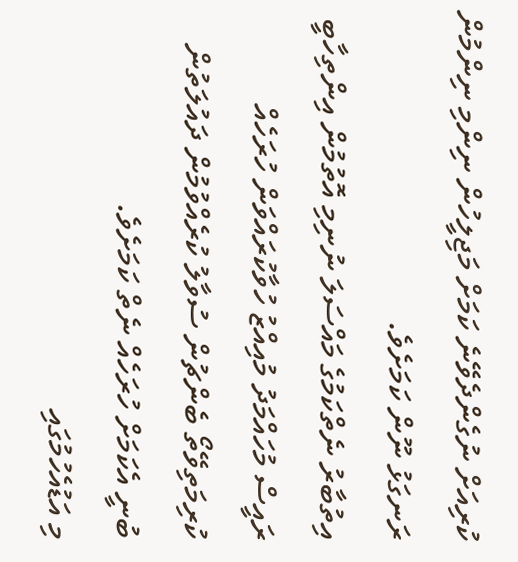ކުރިއަށް ނުގެންދެވޭނެ ކަމަށް މަޖިލީހުން ނިންމި ނިންމުން ރަނގަޅު ނޫން ކަމަށެވެ.
އިތުބާރު ނެތްކަމުގެ މައްސަލަ ނުނިމި އޮތުމުން އިންތިހާބީ ރައީސް މުހައްމަދު މުއިއްޒު ހުވާކުރައްވަން ހުރަހެއް ކުރިމަތިވޭތޯ ބެންޗުން ސުވާލު ކުރެއްވުމުން ދައުލަތުން ބުނީ އެކަމަށް ހުރަހެއް ނެތް ކަމަށެވެ.
މި އަޑުއެހުމުގައި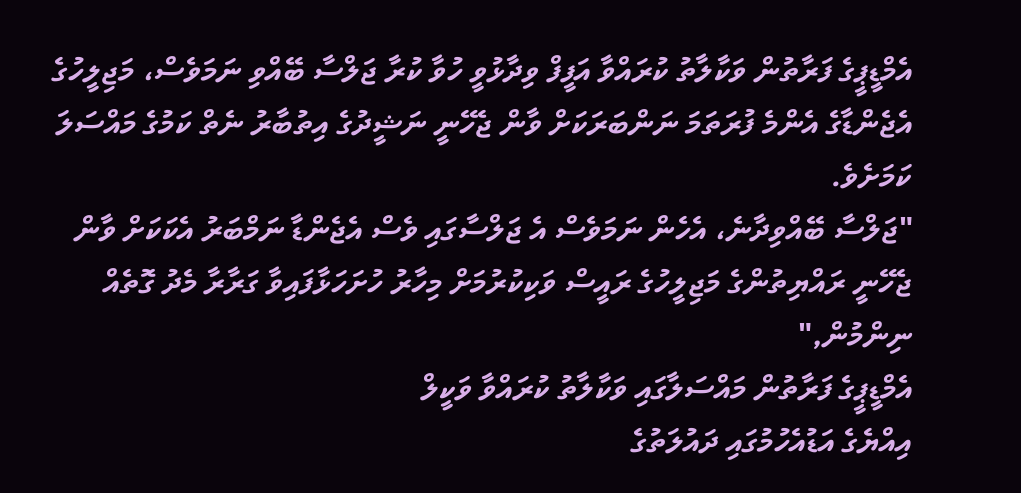އެމްޑީޕީގެ ފަރާތުން ވަކާލާތު ކުރައްވާ އަފީފް ވިދާޅުވީ ހުވާ ކުރާ ޖަލްސާ ބޭއްވި ނަމަވެސް، މަޖިލީހުގެ އެޖެންޑާގެ އެންމެ ފުރަތަމަ ނަންބަރަކަށް ވާން ޖެހޭނީ ނަޝީދުގެ އިތުބާރު ނެތް ކަމުގެ މައްސަލަ ކަމަށެވެ.
"ޖަލްސާ ބޭއްވިދާނެ، އެހެން ނަމަވެސް އެ ޖަލްސާގައި ވެސް އެޖެންޑާ ނަމްބަރު އެކަކަށް ވާން ޖެހޭނީ ރައްޔިތުންގެ މަޖިލީހުގެ ރައީސް ވަކިކުރުމަށް މިހާރު ހުށަހަޅާފައިވާ ގަރާރާ މެދު ގޮތެއް ނިންމުން,"
އެމްޑީޕީގެ ފަރާތުން މައްސަލާގައި ވަކާލާތު ކުރައްވާ ވަކީލް
އިއްޔެގެ އަޑުއެހުމުގައި ދައުލަތުގެ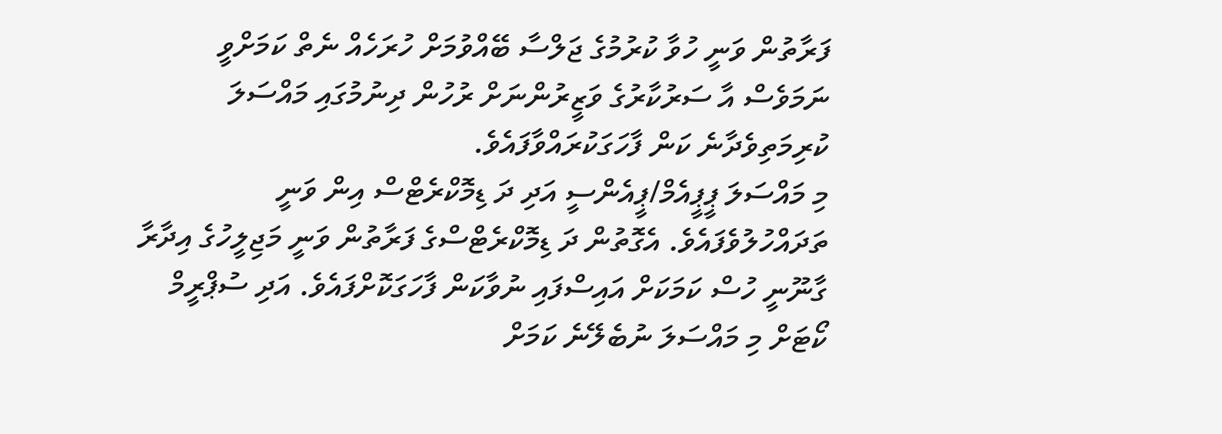ފަރާތުން ވަނީ ހުވާ ކުރުމުގެ ޖަލްސާ ބޭއްވުމަށް ހުރަހެއް ނެތް ކަމަށްވީ ނަމަވެސް އާ ސަރުކާރުގެ ވަޒީރުންނަށް ރުހުން ދިނުމުގައި މައްސަލަ ކުރިމަތިވެދާނެ ކަން ފާހަގަކުރައްވާފައެވެ.
މި މައްސަލަ ޕީޕީއެމް/ޕީއެންސީ އަދި ދަ ޑިމޮކްރެޓްސް އިން ވަނީ ތަދައްހުލުވެފައެވެ. އެގޮތުން ދަ ޑިމޮކްރެޓްސްގެ ފަރާތުން ވަނީ މަޖިލީހުގެ އިދާރާ ގާނޫނީ ހުސް ކަމަކަށް އައިސްފައި ނުވާކަން ފާހަގަކޮށްފައެވެ. އަދި ސުޕްރީމް ކޯޓަށް މި މައްސަލަ ނުބެލޭނެ ކަމަށް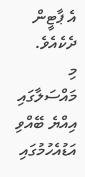އެ ޕާޓީން ދެކެއެވެ.
މި މައްސަލާގައި އިއްޔެ ބޭއްވި އަޑުއެހުމުގައި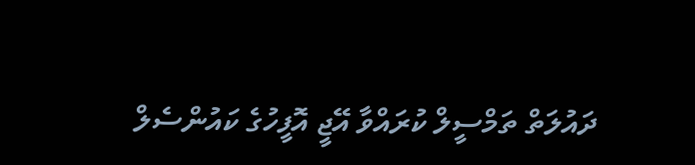ދައުލަތް ތަމްސީލް ކުރައްވާ އޭޖީ އޮފީހުގެ ކައުންސެލް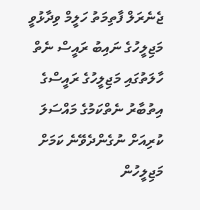ޖެނެރަލް ފާތިމަތު ހަލީމް ވިދާޅުވީ މަޖިލީހުގެ ނައިބު ރައީސް ނެތް ހާލަތުގައި މަޖިލީހުގެ ރައީސްގެ އިތުބާރު ނެތްކަމުގެ މައްސަލަ ކުރިއަށް ނުގެންދެވޭނެ ކަމަށް މަޖިލީހުން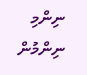ނިންމި ނިންމުން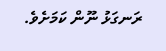ރަނގަޅު ނޫން ކަމަށެވެ.